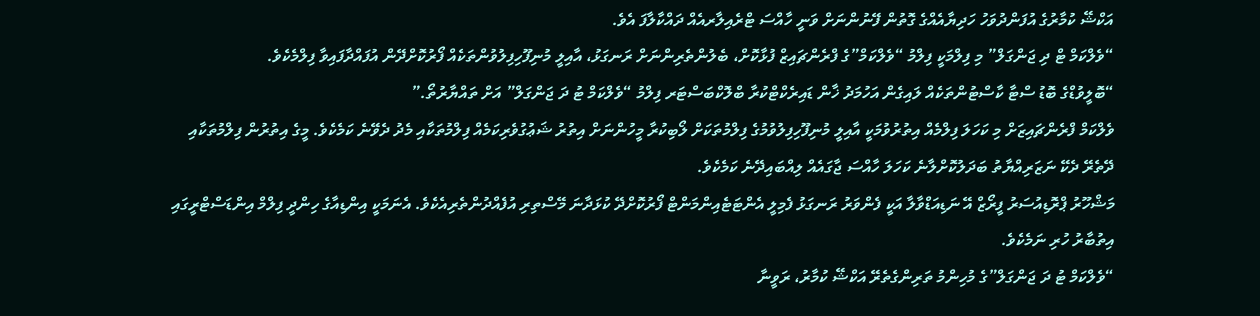އަކްޝޭ ކުމާރުގެ އުފަންދުވަހު ހަދިޔާއެއްގެ ގޮތުން ފޭނުންނަށް ވަނީ ހާއްސަ ޓްރެއިލާރއެއް ދައްކާލާފަ އެވެ.
“ވެލްކަމް ޓް ދި ޖަންގަލް” މި ފިލްމަކީ ފިލްމު “ވެލްކަމް”ގެ ފްރެންޗައިޒް ފުޅާކޮށް، ބެލުންތެރިންނަށް ރަނގަޅު، އާއިލީ މުނިފޫހިފިލުވުންތަކެއް ފޯރުކޮށްދޭން އުފައްދާފައިވާ ފިލްމެކެވެ.
“ބޮލީވުޑްގެ ބޮޑު ސްޓާ ކާސްޓުންތަކެއް ލައިގެން އަހުމަދު ޚާން ޑައިރެކްޓްކުރާ ބްލޮކްބަސްޓަރ ފިލްމު “ވެލްކަމް ޓު ދަ ޖަންގަލް” އަށް ތައްޔާރުތޯ.”
ވެލްކަމް ފްރެންޗައިޒަށް މި ކަހަލަ ފިލްމެއް އިތުރުވުމަކީ އާއިލީ މުނިފޫހިފިލުވުމުގެ ފިލްމުތަކަށް ލޯބިކުރާ މީހުންނަށް އިތުރު ޝަޢުގުވެރިކަމެއް ފިލްމުތަކާއި މެދު ދެވޭނެ ކަމެކެވެ. މީގެ އިތުރުން ފިލްމުތަކާއި ދޭތެރޭ ދެކޭ ނަޒަރިއްޔާތު ބަދަލުކޮށްލާނެ ކަހަލަ ހާއްސަ ޖާގައެއް ލިއްބައިދޭނެ ކަމެކެވެ.
މަޝްހޫރު ޕްރޮޑިއުސަރު ފީރޯޒް އޭ ނަޑިއަޑްވާލާ އަކީ ފެންވަރު ރަނގަޅު ފެމިލީ އެންޓަޓެއިންމަންޓް ފޯރުކޮށްދޭ ކުޅަދާނަ މޭސްތިރި އުފެއްދުންތެރިއެކެވެ. އެނަމަކީ އިންޑިއާގެ ހިންދީ ފިލްމް އިންޑަސްޓްރީގައި އިތުބާރު ހުރި ނަމެކެވެ.
“ވެލްކަމް ޓު ދަ ޖަންގަލް”ގެ މުހިންމު ތަރިންގެތެރޭ އަކްޝޭ ކުމާރު، ރަވީނާ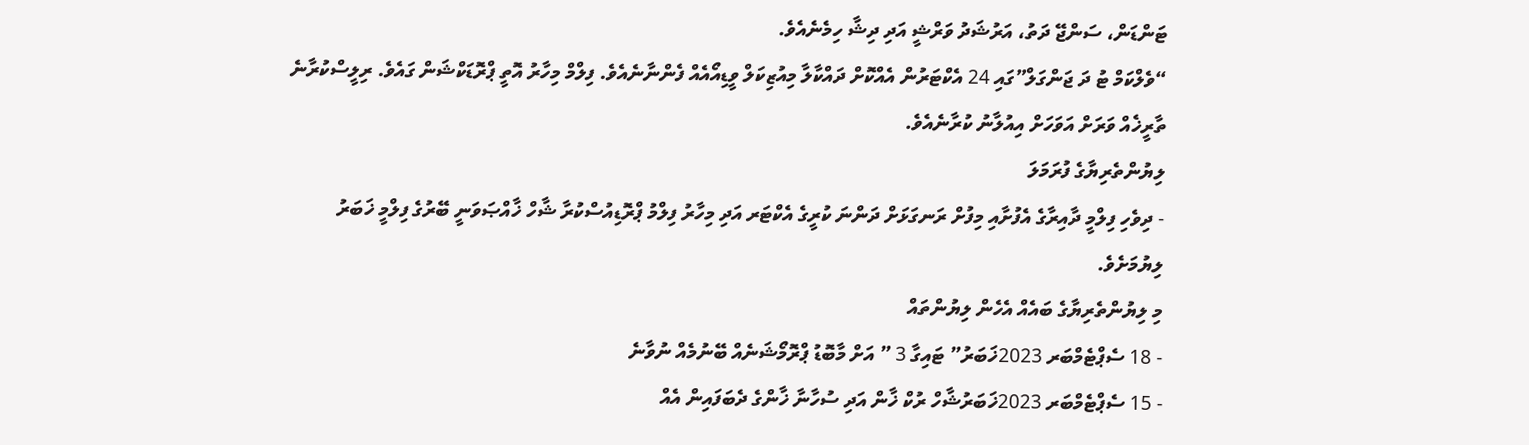ޓަންޑަން، ސަންޖޭ ދަތު، އަރުޝަދު ވަރްޝީ އަދި ދިޝާ ހިމެނެއެވެ.
“ވެލްކަމް ޓު ދަ ޖަންގަލް”ގައި 24 އެކްޓަރުން އެއްކޮށް ދައްކާލާ މިއުޒިކަލް ވީޑިއޯއެއް ފެންނާނެއެވެ. ފިލްމް މިހާރު އޮތީ ޕްރޮޑަކްޝަން ގައެވެ. ރިލީސްކުރާނެ ތާރީޚެއް ވަރަށް އަވަހަށް އިއުލާނު ކުރާނެއެވެ.
ލިޔުންތެރިޔާގެ ފުރަމަލަ
- ދިވެހި ފިލްމީ ދާއިރާގެ އެފުށާއި މިފުށް ރަނގަޅަށް ދަންނަ ކުރީގެ އެކްޓަރ އަދި މިހާރު ފިލްމު ޕްރޮޑިއުސްކުރާ ޝާހް ޚާއްޞަވަނީ ބޭރުގެ ފިލްމީ ޚަބަރު ލިޔުމަށެވެ.
މި ލިޔުންތެރިޔާގެ ބައެއް އެހެން ލިޔުންތައް
- 18 ސެޕްޓެމްބަރ 2023ޚަބަރު” ޓައިގާ 3 ” އަށް މާބޮޑު ޕްރޮމޯޝަނެއް ބޭނުމެއް ނުވާނެ
- 15 ސެޕްޓެމްބަރ 2023ޚަބަރުޝާހް ރުކް ޚާން އަދި ސުހާނާ ޚާންގެ ދެބަފައިން އެއް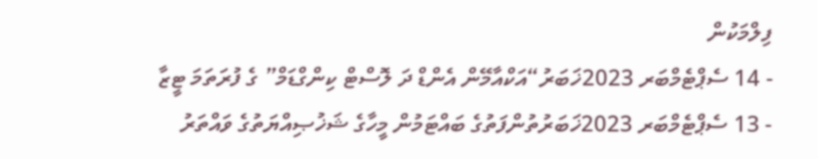ފިލްމަކުން
- 14 ސެޕްޓެމްބަރ 2023ޚަބަރު“އަކްއާމޭން އެންޑް ދަ ލޮސްޓް ކިންގްޑަމް” ގެ ފުރަތަމަ ޓީޒާ
- 13 ސެޕްޓެމްބަރ 2023ޚަބަރުތުންފަތުގެ ބައްޓަމުން މީހާގެ ޝަޚުޞިއްޔަތުގެ ވައްތަރު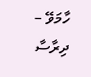ހާމަވޭ – ދިރާސާ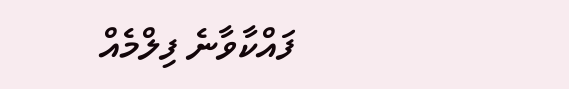ފައްކާވާނެ ފިލްމެއް